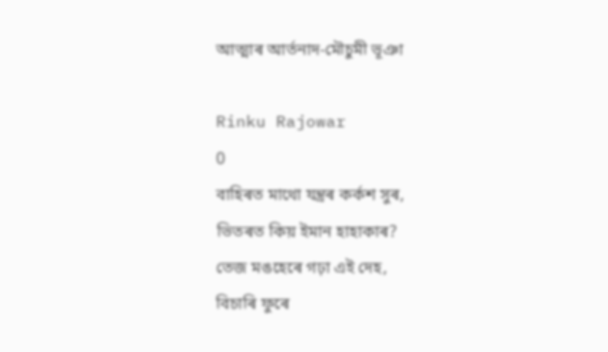আত্মাৰ আৰ্তনাদ-মৌচুমী ভূঞা

Rinku Rajowar
0
বাহিৰত মাথো যন্ত্ৰৰ কৰ্কশ সুৰ,
ভিতৰত কিয় ইমান হাহাকাৰ?
তেজ মঙহেৰে গঢ়া এই দেহ,
বিচাৰি ফুৰে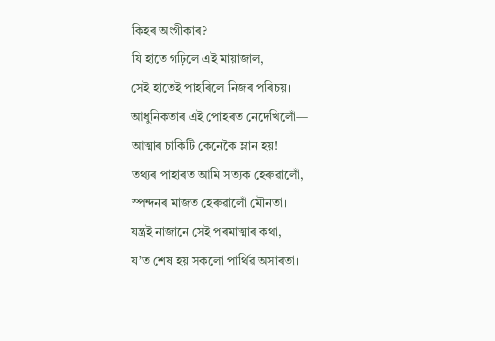কিহৰ অংগীকাৰ?
যি হাতে গঢ়িলে এই মায়াজাল,
সেই হাতেই পাহৰিলে নিজৰ পৰিচয়।
আধুনিকতাৰ এই পোহৰত নেদেখিলোঁ—
আত্মাৰ চাকিটি কেনেকৈ ম্লান হয়!
তথ্যৰ পাহাৰত আমি সত্যক হেৰুৱালোঁ,
স্পন্দনৰ মাজত হেৰুৱালোঁ মৌনতা।
যন্ত্ৰই নাজানে সেই পৰমাত্মাৰ কথা,
য’ত শেষ হয় সকলো পাৰ্থিৱ অসাৰতা।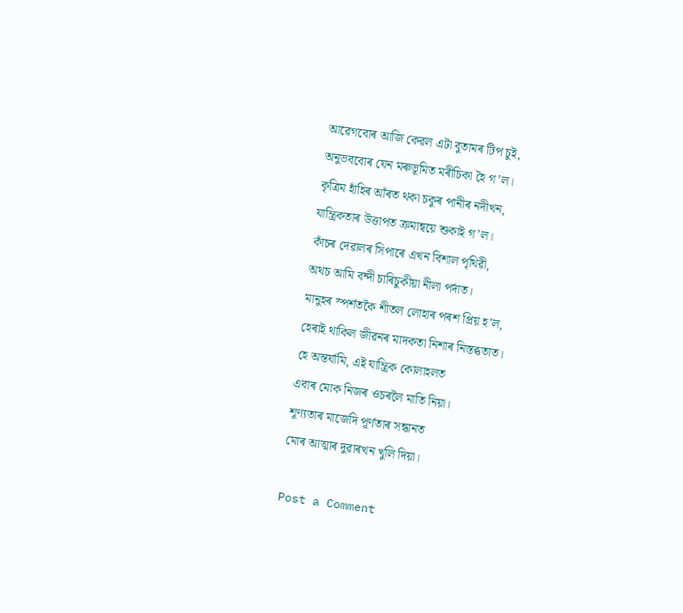আৱেগবোৰ আজি কেৱল এটা বুতামৰ টিপ চুই,
অনুভববোৰ যেন মৰুভূমিত মৰীচিকা হৈ গ’ল।
কৃত্ৰিম হাঁহিৰ আঁৰত থকা চকুৰ পানীৰ নদীখন,
যান্ত্ৰিকতাৰ উত্তাপত ক্ৰমান্বয়ে শুকাই গ’ল।
কাঁচৰ দেৱালৰ সিপাৰে এখন বিশাল পৃথিৱী,
অথচ আমি বন্দী চাৰিচুকীয়া নীলা পৰ্দাত।
মানুহৰ স্পৰ্শতকৈ শীতল লোহাৰ পৰশ প্ৰিয় হ’ল,
হেৰাই থাকিল জীৱনৰ মাদকতা নিশাৰ নিস্তব্ধতাত।
হে অন্তৰ্যামি, এই যান্ত্ৰিক কোলাহলত
এবাৰ মোক নিজৰ ওচৰলৈ মাতি নিয়া।
শূণ্যতাৰ মাজেদি পূৰ্ণতাৰ সন্ধানত
মোৰ আত্মাৰ দুৱাৰখন খুলি দিয়া।

Post a Comment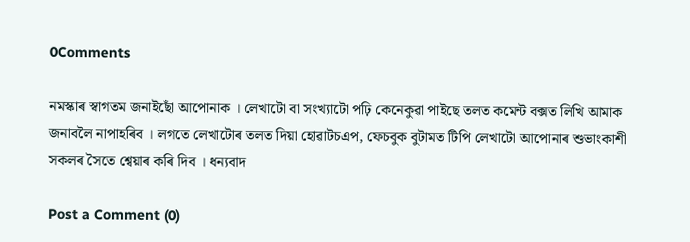0Comments

নমস্কাৰ স্বাগতম জনাইছোঁ আপোনাক । লেখাটো বা সংখ্যাটো পঢ়ি কেনেকুৱা পাইছে তলত কমেন্ট বক্সত লিখি আমাক জনাবলৈ নাপাহৰিব । লগতে লেখাটোৰ তলত দিয়া হোৱাটচএপ, ফেচবুক বুটামত টিপি লেখাটো আপোনাৰ শুভাংকাশী সকলৰ সৈতে শ্বেয়াৰ কৰি দিব । ধন্যবাদ

Post a Comment (0)